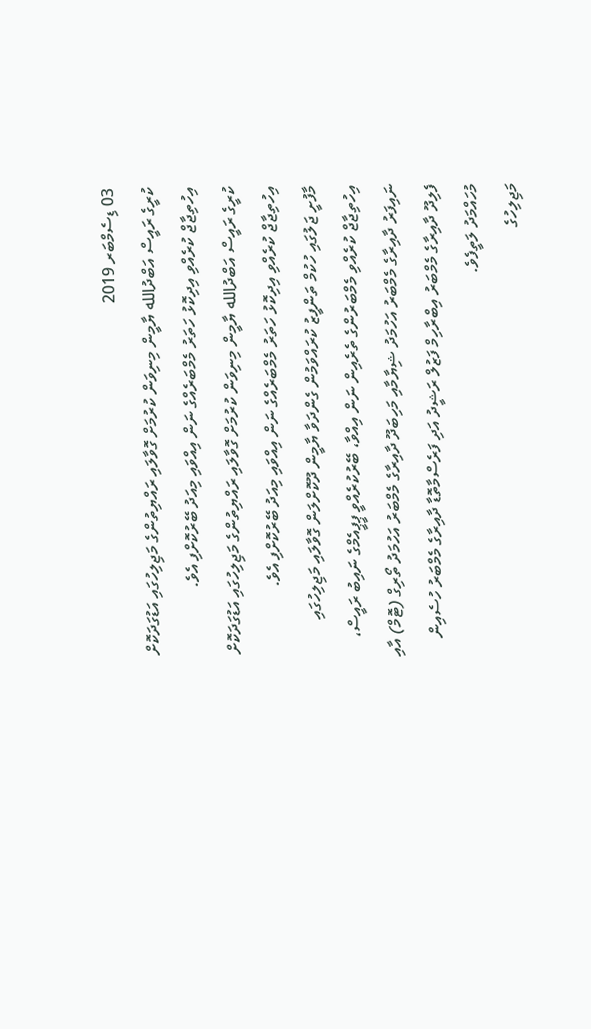03 ޑިސެމްބަރ 2019
ކުރީގެ ރައީސް އަބްދުالله ޔާމީން މިނިވަން ކުރުމަށް ގޮވާލައި ރައްޔިތުންގެ މަޖިލިހުގައި އަޑުގަދަކޮށް އިހުތިޖާޖް ކުރެއްވި އިދިކޮޅު ހަތަރު މެމްބަރެއްގެ ނަން އިއްވައި މިއަދު ބޭރުކޮށްފި އެވެ.
ކުރީގެ ރައީސް އަބްދުالله ޔާމީން މިނިވަން ކުރުމަށް ގޮވާލައި ރައްޔިތުންގެ މަޖިލިހުގައި އަޑުގަދަކޮށް އިހުތިޖާޖް ކުރެއްވި އިދިކޮޅު ހަތަރު މެމްބަރެއްގެ ނަން އިއްވައި މިއަދު ބޭރުކޮށްފި އެވެ.
މާފުށީ ޖަލުގައި ހުކުމް ތަންފީޒު ކުރައްވަމުން ގެންދަވާ ޔާމީން ދޫކޮށްލަން ގޮވާލައި މަޖިލިހުގައި އިހުތިޖާޖް ކުރެއްވި މެމްބަރުންގެ ތެރެއިން ނަން އިއްވާ، ބޭރުކުރެއްވީ ޕީޕީއެމްގެ ނައިބު ރައީސް، ނައިފަރު ދާއިރާގެ މެމްބަރު އަހުމަދު ޝިޔާމާއި މަހިބަދޫ ދާއިރާގެ މެމްބަރު އަހުމަދު ތޯރިގް (ޓޮމް) އާއި ފެލިދޫ ދާއިރާގެ މެމްބަރު އިބްރާހިމް ފަޒުލް ރަޝީދު އަދި ފަރެސްމާތޮޑާ ދާއިރާގެ މެމްބަރު ހުސެއިން މުހައްމަދު ލަތީފެވެ.
މަޖިލިހުގެ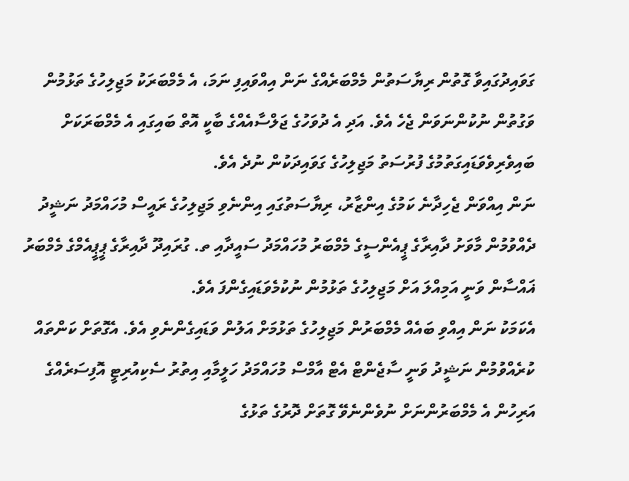ގަވައިދުގައިވާ ގޮތުން ރިޔާސަތުން މެމްބަރެއްގެ ނަން އިއްވައިފި ނަމަ، އެ މެމްބަރަކު މަޖިލިހުގެ ތަޅުމުން ވަގުތުން ނުކުންނަވަން ޖެހެ އެވެ. އަދި އެ ދުވަހުގެ ޖަލްސާއެއްގެ ބާކީ އޮތް ބައިގައި އެ މެމްބަރަކަށް ބައިވެރިވެވަޑައިގަތުމުގެ ފުރުސަތު މަޖިލިހުގެ ގަވައިދަކުން ނުދެ އެވެ.
ނަން އިއްވަން ޖެހިދާނެ ކަމުގެ އިންޒާރު، ރިޔާސަތުގައި އިންނެވި މަޖިލިހުގެ ރައީސް މުހައްމަދު ނަޝީދު ދެއްވުމުން މާވަށު ދާއިރާގެ ޕީއެންސީގެ މެމްބަރު މުހައްމަދު ސައީދާއި ތ. ގުރައިދޫ ދާއިރާގެ ޕީޕީއެމްގެ މެމްބަރު ޣައްސާން ވަނީ އަމިއްލަ އަށް މަޖިލިހުގެ ތަޅުމުން ނުކުމެވަޑައިގެންފަ އެވެ.
އެކަމަކު ނަން އިއްވި ބައެއް މެމްބަރުން މަޖިލިހުގެ ތަޅުމަށް އަލުން ވަޑައިގެންނެވި އެވެ. އެގޮތަށް ކަންތައް ކުރެއްވުމުން ނަޝީދު ވަނީ ސާޖެންޓް އެޓް އާމްސް މުހައްމަދު ހަލީމާއި އިތުރު ސެކިއުރިޓީ އޮފިސަރެއްގެ އަރިހުން އެ މެމްބަރުންނަށް ނުވެންނެވޭ ގޮތަށް ދޮރުގެ ތަޅުގެ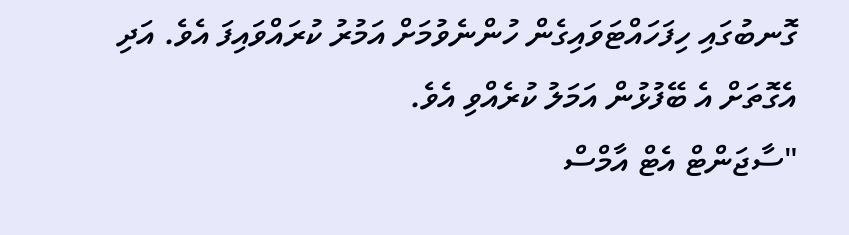ގޮނބުގައި ހިފަހައްޓަވައިގެން ހުންނެވުމަށް އަމުރު ކުރައްވައިފަ އެވެ. އަދި އެގޮތަށް އެ ބޭފުޅުން އަމަލު ކުރެއްވި އެވެ.
"ސާޖަންޓް އެޓް އާމްސް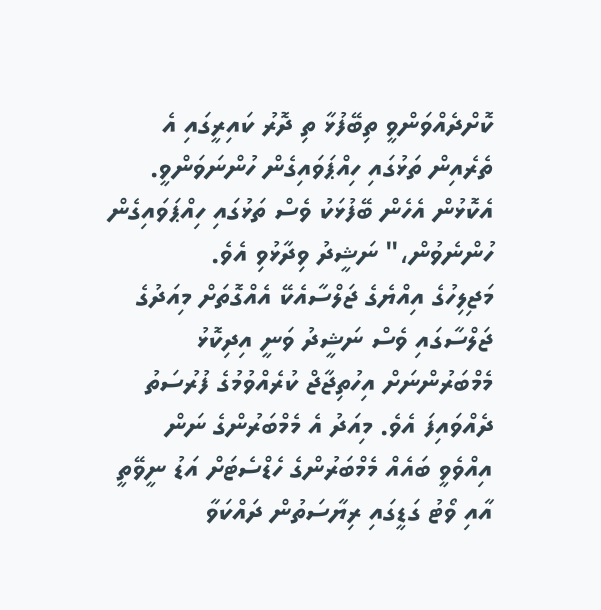ކޮށްދެއްވަންވީ ތިބޭފުޅާ ތި ދޮރު ކައިރީގައި އެ ތެރެއިން ތަޅުގައި ހިއްޕަވައިގެން ހުންނަވަންވީ. އެކޮޅުން އެހެން ބޭފުޅަކު ވެސް ތަޅުގައި ހިއްޕަވައިގެން ހުންނެވުން،" ނަޝީދު ވިދާޅުވި އެވެ.
މަޖިލިހުގެ އިއްޔެގެ ޖަލްސާއެކޭ އެއްގޮތަށް މިއަދުގެ ޖަލްސާގައި ވެސް ނަޝީދު ވަނީ އިދިކޮޅު މެމްބަރުންނަށް އިހުތިޖާޖް ކުރެއްވުމުގެ ފުރުސަތު ދެއްވައިފަ އެވެ. މިއަދު އެ މެމްބަރުންގެ ނަން އިއްވެވީ ބައެއް މެމްބަރުންގެ ހެޑްސެޓަށް އަޑު ނީވޭތީ އާއި ވޯޓު ގަޑީގައި ރިޔާސަތުން ދައްކަވާ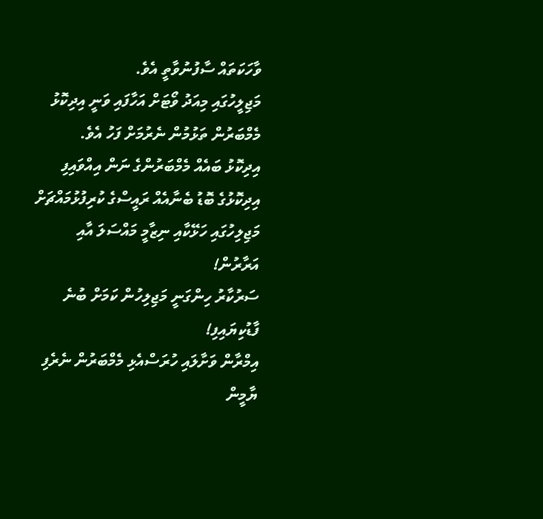ވާހަކަތައް ސާފުނުވާތީ އެވެ.
މަޖިލީހުގައި މިއަދު ވޯޓަށް އަހާފައި ވަނީ އިދިކޮޅު މެމްބަރުން ތަޅުމުން ނެރުމަށް ފަހު އެވެ.
އިދިކޮޅު ބައެއް މެމްބަރުންގެ ނަން އިއްވައިފި
އިދިކޮޅުގެ ބޮޑު ބެނާއެއް ރައީސްގެ ކުރިފުޅުމައްޗަށް
މަޖިލިހުގައި ހަޅޭކާއި ނިޒާމީ މައްސަލަ އާއި އަރާރުން!
ސަރުކާރު ހިންގަނީ މަޖިލިހުން ކަމަށް ބުނެ ފާޑުކިޔައިފި!
އިމްރާން ވަށާލައި ހުރަސްއެޅި މެމްބަރުން ނެރެފި
ޔާމީން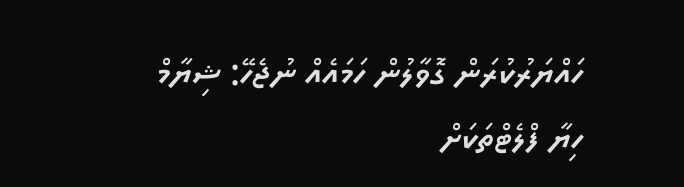ހައްޔަރުކުރަން ގޮވާލުން ހަމައެއް ނުޖެހޭ: ޝިޔާމް
ހިޔާ ފްލެޓްތަކަށް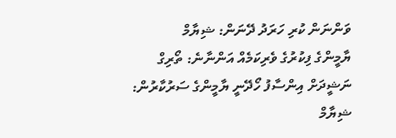ވަންނަން ކުރި ހަރަދު ދޭނަން: ޝިޔާމް
ޔާމީންގެ ފިކުރުގެ ވެރިކަމެއް އަންނާނެ: ތޯރިގް
ނަޝީދަށް އިންސާފު ހޯދޭނީ ޔާމީންގެ ސަރުކާރުން: ޝިޔާމް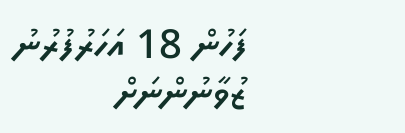ފަހުން 18 އަހަރުފުރުނު ޒުވާނުންނަށް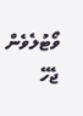ވޯޓުލެވެން ޖެހޭ